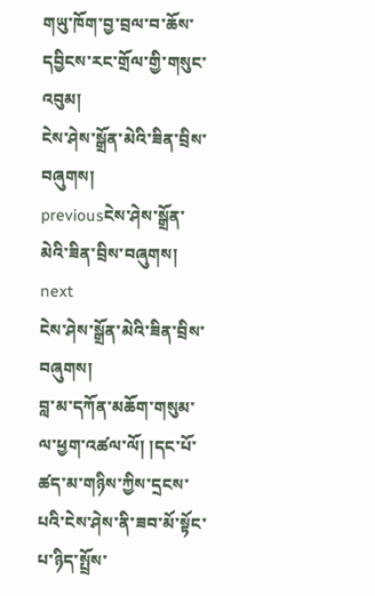གཡུ་ཁོག་བྱ་བྲལ་བ་ཆོས་དབྱིངས་རང་གྲོལ་གྱི་གསུང་འབུམ།
ངེས་ཤེས་སྒྲོན་མེའི་ཟིན་བྲིས་བཞུགས།
previousངེས་ཤེས་སྒྲོན་མེའི་ཟིན་བྲིས་བཞུགས། next
ངེས་ཤེས་སྒྲོན་མེའི་ཟིན་བྲིས་བཞུགས།
བླ་མ་དཀོན་མཆོག་གསུམ་ལ་ཕྱག་འཚལ་ལོ། །དང་པོ་ཚད་མ་གཉིས་ཀྱིས་དྲངས་པའི་ངེས་ཤེས་ནི་ཟབ་མོ་སྟོང་པ་ཉིད་སྤྲོས་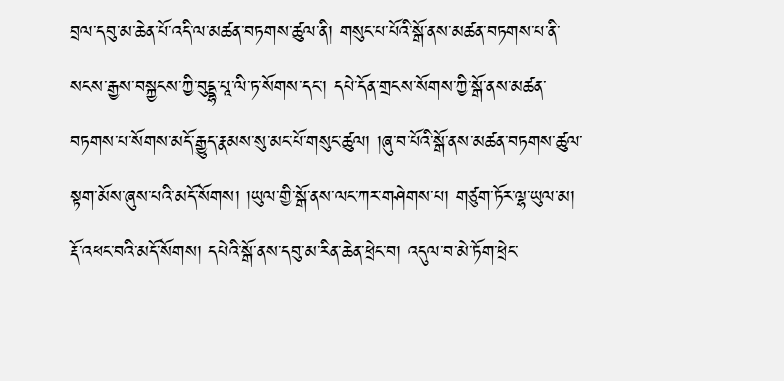བྲལ་དབུ་མ་ཆེན་པོ་འདི་ལ་མཚན་བཏགས་ཚུལ་ནི། གསུང་པ་པོའི་སྒོ་ནས་མཚན་བཏགས་པ་ནི་སངས་རྒྱས་བསྐྱངས་ཀྱི་བུདྡྷ་པཱ་ལི་ཏ་སོགས་དང་། དཔེ་དོན་གྲངས་སོགས་ཀྱི་སྒོ་ནས་མཚན་བཏགས་པ་སོགས་མདོ་རྒྱུད་རྣམས་སུ་མང་པོ་གསུང་ཚུལ། །ཞུ་བ་པོའི་སྒོ་ནས་མཚན་བཏགས་ཚུལ་སྟག་མོས་ཞུས་པའི་མདོ་སོགས། །ཡུལ་གྱི་སྒོ་ནས་ལང་ཀར་གཤེགས་པ། གཙུག་ཏོར་ལྷ་ཡུལ་མ། རྡོ་འཕང་བའི་མདོ་སོགས། དཔེའི་སྒོ་ནས་དབུ་མ་རིན་ཆེན་ཕྲེང་བ། འདུལ་བ་མེ་ཏོག་ཕྲེང་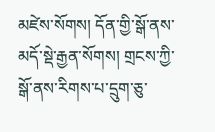མཛེས་སོགས། དོན་གྱི་སྒོ་ནས་མདོ་སྡེ་རྒྱན་སོགས། གྲངས་ཀྱི་སྒོ་ནས་རིགས་པ་དྲུག་ཅུ་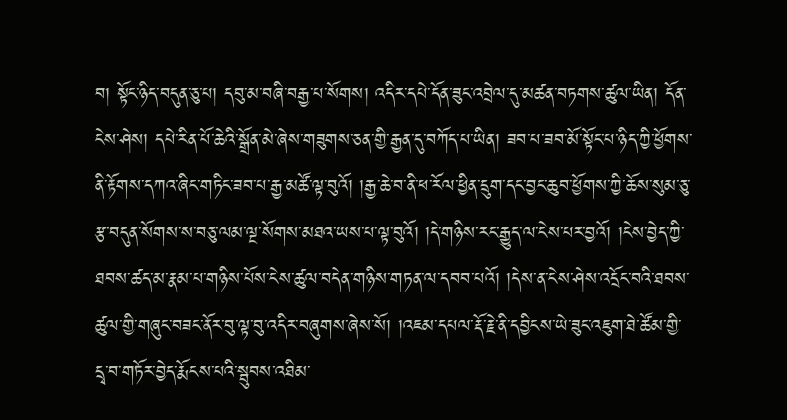བ། སྟོང་ཉིད་བདུན་ཅུ་པ། དབུ་མ་བཞི་བརྒྱ་པ་སོགས། འདིར་དཔེ་དོན་ཟུང་འབྲེལ་དུ་མཚན་བཏགས་ཚུལ་ཡིན། དོན་ངེས་ཤེས། དཔེ་རིན་པོ་ཆེའི་སྒྲོན་མེ་ཞེས་གཟུགས་ཅན་གྱི་རྒྱན་དུ་བཀོད་པ་ཡིན། ཟབ་པ་ཟབ་མོ་སྟོང་པ་ཉིད་ཀྱི་ཕྱོགས་ནི་རྟོགས་དཀའ་ཞིང་གཏིང་ཟབ་པ་རྒྱ་མཚོ་ལྟ་བུའོ། །རྒྱ་ཆེ་བ་ནི་ཕ་རོལ་ཕྱིན་དྲུག་དང་བྱང་ཆུབ་ཕྱོགས་ཀྱི་ཆོས་སུམ་ཅུ་རྩ་བདུན་སོགས་ས་བཅུ་ལམ་ལྔ་སོགས་མཐའ་ཡས་པ་ལྟ་བུའོ། །དེ་གཉིས་རང་རྒྱུད་ལ་ངེས་པར་བྱའོ། །ངེས་བྱེད་ཀྱི་ཐབས་ཚད་མ་རྣམ་པ་གཉིས་པོས་ངེས་ཚུལ་བདེན་གཉིས་གཏན་ལ་དབབ་པའོ། །དེས་ན་ངེས་ཤེས་འདྲོང་བའི་ཐབས་ཚུལ་གྱི་གཞུང་བཟང་ནོར་བུ་ལྟ་བུ་འདིར་བཞུགས་ཞེས་སོ། །འཇམ་དཔལ་རྡོ་རྗེ་ནི་དབྱིངས་ཡེ་ཟུང་འཇུག་ཐེ་ཚོམ་གྱི་དྲྭ་བ་གཏོར་བྱེད་རྨོངས་པའི་སྦུབས་འཐིམ་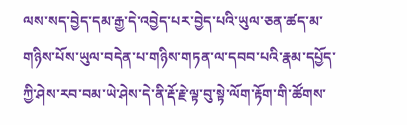ལས་སད་བྱེད་དམ་རྒྱ་དེ་འབྱེད་པར་བྱེད་པའི་ཡུལ་ཅན་ཚད་མ་གཉིས་པོས་ཡུལ་བདེན་པ་གཉིས་གཏན་ལ་དབབ་པའི་རྣམ་དཔྱོད་ཀྱི་ཤེས་རབ་བམ་ཡེ་ཤེས་དེ་ནི་རྡོ་རྗེ་ལྟ་བུ་སྟེ་ལོག་རྟོག་གི་ཚོགས་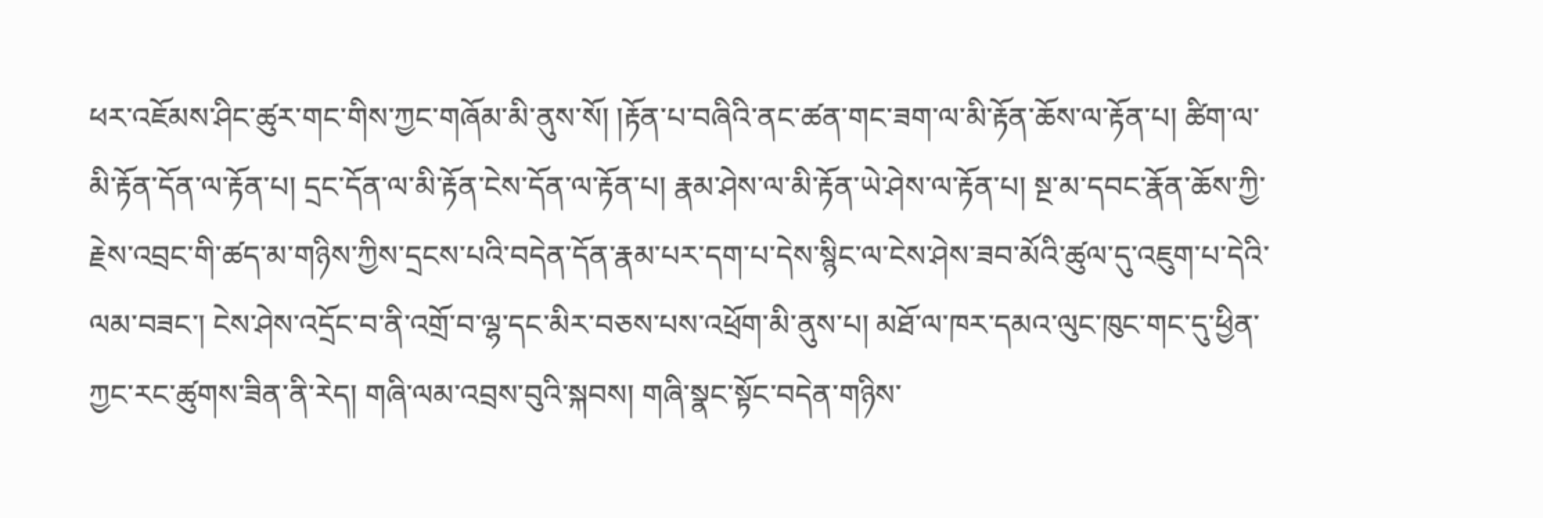ཕར་འཇོམས་ཤིང་ཚུར་གང་གིས་ཀྱང་གཞོམ་མི་ནུས་སོ། །རྟོན་པ་བཞིའི་ནང་ཚན་གང་ཟག་ལ་མི་རྟོན་ཆོས་ལ་རྟོན་པ། ཚིག་ལ་མི་རྟོན་དོན་ལ་རྟོན་པ། དྲང་དོན་ལ་མི་རྟོན་ངེས་དོན་ལ་རྟོན་པ། རྣམ་ཤེས་ལ་མི་རྟོན་ཡེ་ཤེས་ལ་རྟོན་པ། སྔ་མ་དབང་རྣོན་ཆོས་ཀྱི་རྗེས་འབྲང་གི་ཚད་མ་གཉིས་ཀྱིས་དྲངས་པའི་བདེན་དོན་རྣམ་པར་དག་པ་དེས་སྙིང་ལ་ངེས་ཤེས་ཟབ་མོའི་ཚུལ་དུ་འཇུག་པ་དེའི་ལམ་བཟང་། ངེས་ཤེས་འདྲོང་བ་ནི་འགྲོ་བ་ལྷ་དང་མིར་བཅས་པས་འཕྲོག་མི་ནུས་པ། མཐོ་ལ་ཁར་དམའ་ལུང་ཁུང་གང་དུ་ཕྱིན་ཀྱང་རང་ཚུགས་ཟིན་ནི་རེད། གཞི་ལམ་འབྲས་བུའི་སྐབས། གཞི་སྣང་སྟོང་བདེན་གཉིས་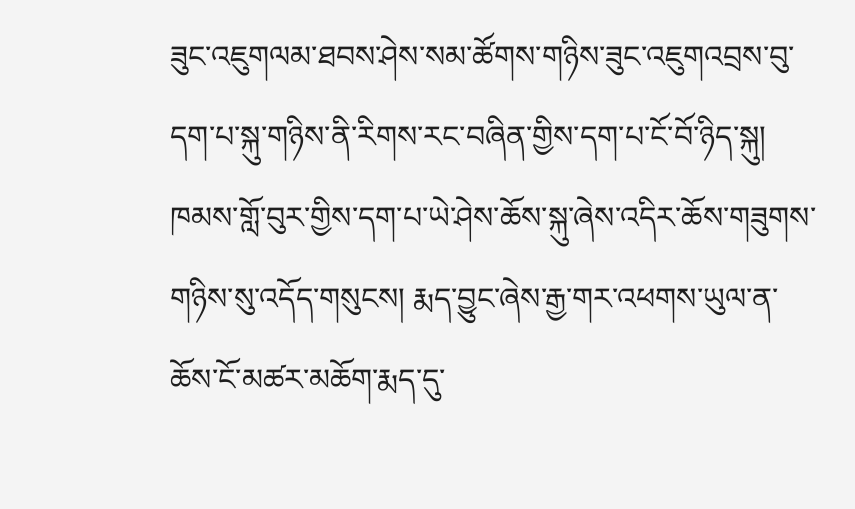ཟུང་འཇུགལམ་ཐབས་ཤེས་སམ་ཚོགས་གཉིས་ཟུང་འཇུགའབྲས་བུ་དག་པ་སྐུ་གཉིས་ནི་རིགས་རང་བཞིན་གྱིས་དག་པ་ངོ་བོ་ཉིད་སྐུ། ཁམས་གློ་བུར་གྱིས་དག་པ་ཡེ་ཤེས་ཆོས་སྐུ་ཞེས་འདིར་ཆོས་གཟུགས་གཉིས་སུ་འདོད་གསུངས། རྨད་བྱུང་ཞེས་རྒྱ་གར་འཕགས་ཡུལ་ན་ཆོས་ངོ་མཚར་མཆོག་རྨད་དུ་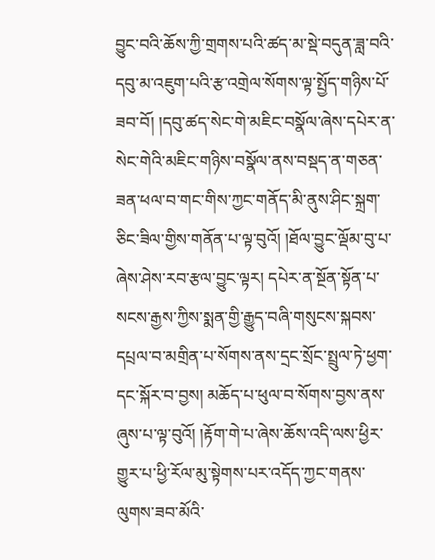བྱུང་བའི་ཆོས་ཀྱི་གྲགས་པའི་ཚད་མ་སྡེ་བདུན་ཟླ་བའི་དབུ་མ་འཇུག་པའི་རྩ་འགྲེལ་སོགས་ལྟ་སྤྱོད་གཉིས་པོ་ཟབ་བོ། །དབུ་ཚད་སེང་གེ་མཇིང་བསྣོལ་ཞེས་དཔེར་ན་སེང་གེའི་མཇིང་གཉིས་བསྣོལ་ནས་བསྡད་ན་གཅན་ཟན་ཕལ་བ་གང་གིས་ཀྱང་གནོད་མི་ནུས་ཤིང་སྐྲག་ཅིང་ཟིལ་གྱིས་གནོན་པ་ལྟ་བུའོ། །ཐོལ་བྱུང་ལྡོམ་བུ་པ་ཞེས་ཤེས་རབ་རྩལ་བྱུང་ལྟར། དཔེར་ན་སྔོན་སྟོན་པ་སངས་རྒྱས་ཀྱིས་སྨན་གྱི་རྒྱུད་བཞི་གསུངས་སྐབས་དཔྲལ་བ་མགྲིན་པ་སོགས་ནས་དྲང་སྲོང་སྤྲུལ་ཏེ་ཕྱག་དང་སྐོར་བ་བྱས། མཆོད་པ་ཕུལ་བ་སོགས་བྱས་ནས་ཞུས་པ་ལྟ་བུའོ། །རྟོག་གེ་པ་ཞེས་ཆོས་འདི་ལས་ཕྱིར་གྱུར་པ་ཕྱི་རོལ་མུ་སྟེགས་པར་འདོད་ཀྱང་གནས་ལུགས་ཟབ་མོའི་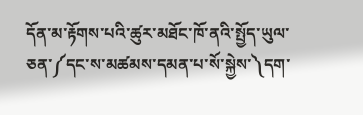དོན་མ་རྟོགས་པའི་ཚུར་མཐོང་ཁོ་ནའི་སྤྱོད་ཡུལ་ཅན་༼དང་ས་མཚམས་དམན་པ་སོ་སྐྱེས་༽དག་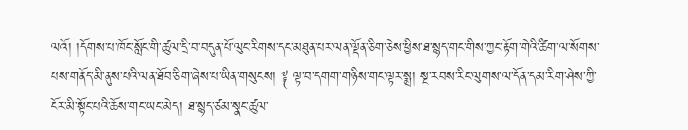ལའོ། །དོགས་པ་ཁོང་སློང་གི་ཚུལ་དྲི་བ་བདུན་པོ་ལུང་རིགས་དང་མཐུན་པར་ལན་ལྡོན་ཅིག་ཅེས་ཕྱིས་ཐ་སྙད་གང་གིས་ཀྱང་རྟོག་གེའི་ཚིག་ལ་སོགས་པས་གནོད་མི་ནུས་པའི་ལན་ཐོབ་ཅིག་ཞེས་པ་ཡིན་གསུངས། ༈ ལྟ་བ་དགག་གཉིས་གང་ལྟར་སྨྲ། སྔ་རབས་རིང་ལུགས་ལ་དོན་དམ་རིག་ཤེས་ཀྱི་ངོར་མི་སྟོང་པའི་ཆོས་གང་ཡང་མེད། ཐ་སྙད་ཙམ་སྣང་ཚུལ་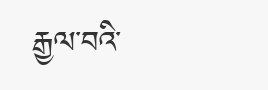རྒྱལ་བའི་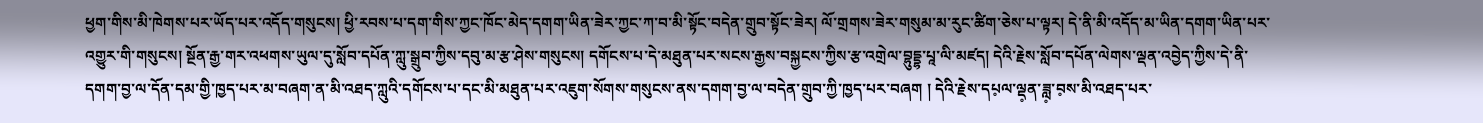ཕྱག་གིས་མི་ཁེགས་པར་ཡོད་པར་འདོད་གསུངས། ཕྱི་རབས་པ་དག་གིས་ཀྱང་ཁོང་མེད་དགག་ཡིན་ཟེར་ཀྱང་ཀ་བ་མི་སྟོང་བདེན་གྲུབ་སྟོང་ཟེར། ལོ་གྲགས་ཟེར་གསུམ་མ་རུང་ཚིག་ཅེས་པ་ལྟར། དེ་ནི་མི་འདོད་མ་ཡིན་དགག་ཡིན་པར་འགྱུར་གི་གསུངས། སྔོན་རྒྱ་གར་འཕགས་ཡུལ་དུ་སློབ་དཔོན་ཀླུ་སྒྲུབ་ཀྱིས་དབུ་མ་རྩ་ཤེས་གསུངས། དགོངས་པ་དེ་མཐུན་པར་སངས་རྒྱས་བསྐྱངས་ཀྱིས་རྩ་འགྲེལ་བྷུདྡྷ་པཱ་ལི་མཛད། དེའི་རྗེས་སློབ་དཔོན་ལེགས་ལྡན་འབྱེད་ཀྱིས་དེ་ནི་དགག་བྱ་ལ་དོན་དམ་གྱི་ཁྱད་པར་མ་བཞག་ན་མི་འཐད་ཀླུའི་དགོངས་པ་དང་མི་མཐུན་པར་འཇུག་སོགས་གསུངས་ནས་དགག་བྱ་ལ་བདེན་གྲུབ་ཀྱི་ཁྱད་པར་བཞག ། དེའི་རྗེས་དཔ༷ལ་ལྡ༷ན་ཟླ༷་བ༷ས་མི་འཐད་པར་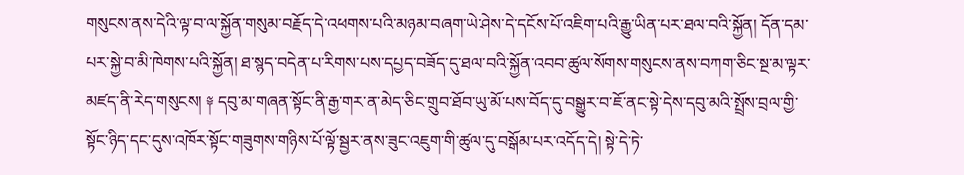གསུངས་ནས་དེའི་ལྟ་བ་ལ་སྐྱོན་གསུམ་བརྗོད་དེ་འཕགས་པའི་མཉམ་བཞག་ཡེ་ཤེས་དེ་དངོས་པོ་འཇིག་པའི་རྒྱུ་ཡིན་པར་ཐལ་བའི་སྐྱོན། དོན་དམ་པར་སྐྱེ་བ་མི་ཁེགས་པའི་སྐྱོན། ཐ་སྙད་བདེན་པ་རིགས་པས་དཔྱད་བཟོད་དུ་ཐལ་བའི་སྐྱོན་འབབ་ཚུལ་སོགས་གསུངས་ནས་བཀག་ཅིང་སྔ་མ་ལྟར་མཛད་ནི་རེད་གསུངས། ༈ དབུ་མ་གཞན་སྟོང་ནི་རྒྱ་གར་ན་མེད་ཅིང་གྲུབ་ཐོབ་ཡུ་མོ་པས་བོད་དུ་བསྒྱུར་བ་ཇོ་ནང་སྟེ་དེས་དབུ་མའི་སྤྲོས་བྲལ་གྱི་སྟོང་ཉིད་དང་དུས་འཁོར་སྟོང་གཟུགས་གཉིས་པོ་ལྟོ་སྦྱར་ནས་ཟུང་འཇུག་གི་ཚུལ་དུ་བསྒོམ་པར་འདོད་དེ། སྟེ་དེ་ཏེ་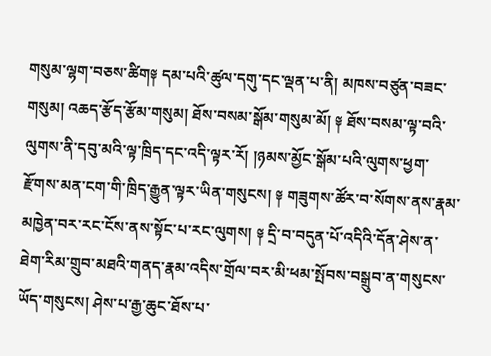གསུམ་ལྷག་བཅས་ཚིག༈ དམ་པའི་ཚུལ་དགུ་དང་ལྡན་པ་ནི། མཁས་བཙུན་བཟང་གསུམ། འཆད་རྩོད་རྩོམ་གསུམ། ཐོས་བསམ་སྒོམ་གསུམ་མོ། ༈ ཐོས་བསམ་ལྟ་བའི་ལུགས་ནི་དབུ་མའི་ལྟ་ཁྲིད་དང་འདི་ལྟར་རོ། །ཉམས་མྱོང་སྒོམ་པའི་ལུགས་ཕྱག་རྫོགས་མན་ངག་གི་ཁྲིད་རྒྱུན་ལྟར་ཡིན་གསུངས། ༈ གཟུགས་ཚོར་བ་སོགས་ནས་རྣམ་མཁྱེན་བར་རང་ངོས་ནས་སྟོང་པ་རང་ལུགས། ༈ དྲི་བ་བདུན་པོ་འདིའི་དོན་ཤེས་ན་ཐེག་རིམ་གྲུབ་མཐའི་གནད་རྣམ་འདིས་གྲོལ་བར་མི་ཕམ་སྤོབས་བསྒྲུབ་ན་གསུངས་ཡོད་གསུངས། ཤེས་པ་རྒྱ་ཆུང་ཐོས་པ་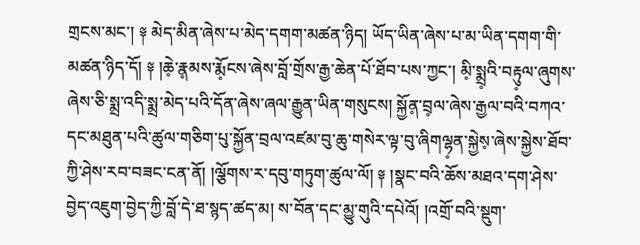གྲངས་མང་། ༈ མེད་མིན་ཞེས་པ་མེད་དགག་མཚན་ཉིད། ཡོད་ཡིན་ཞེས་པ་མ་ཡིན་དགག་གི་མཚན་ཉིད་དོ། ༈ །ཆེ༷་རྣ༷མས་རྨོ༷ངས་ཞེས་བློ་གྲོས་རྒྱ་ཆེན་པོ་ཐོབ་པས་ཀྱང་། མི༷་སྨྲ༷འི་བརྟུ༷ལ་ཞུགས་ཞེས་ཅི་སྨྲ་འདི་སྨྲ་མེད་པའི་དོན་ཞེས་ཞལ་རྒྱུན་ཡིན་གསུངས། སྐྱོན༷་བྲ༷ལ་ཞེས་རྒྱལ་བའི་བཀའ་དང་མཐུན་པའི་ཚུལ་གཅིག་པུ་སྐྱོན་བྲལ་འཛམ་བུ་ཆུ་གསེར་ལྟ་བུ་ཞིགལྷ༷ན་སྐྱེས༷་ཞེས་སྐྱེས་ཐོབ་ཀྱི་ཤེས་རབ་བཟང་ངན་ནོ། །ལྕོགས་ར་དབུ་གཏུག་ཚུལ་ལོ། ༈ །སྣང་བའི་ཆོས་མཐའ་དག་ཤེས་བྱེད་འཇུག་བྱེད་ཀྱི་བློ་དེ་ཐ་སྙད་ཚད་མ། ས་བོན་དང་མྱུ་གུའི་དཔེའོ། །འགྲོ་བའི་སྡུག་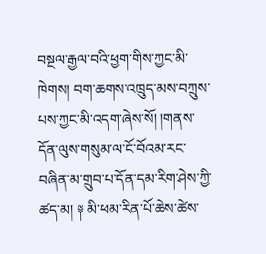བསྔལ་རྒྱལ་བའི་ཕྱག་གིས་ཀྱང་མི་ཁེགས། བག་ཆགས་འཁྲུད་མས་བཀྲུས་པས་ཀྱང་མི་འདག་ཞེས་སོ། །གནས་དོན་ལུས་གསུམ་ལ་ངོ་བོའམ་རང་བཞིན་མ་གྲུབ་པ་དོན་དམ་རིག་ཤེས་ཀྱི་ཚད་མ། ༈ མི་ཕམ་རིན་པོ་ཆེས་ཚེས་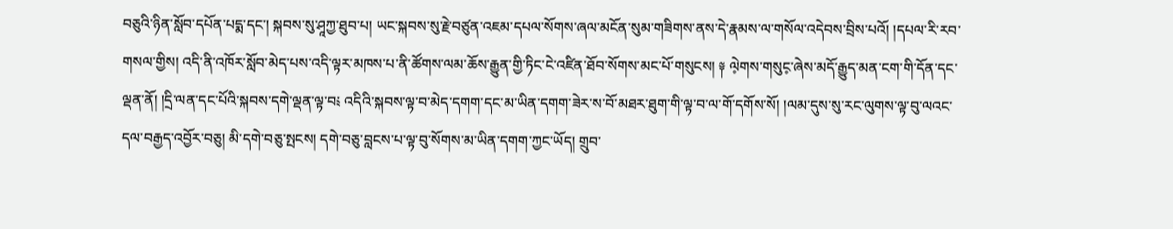བཅུའི་ཉིན་སློབ་དཔོན་པདྨ་དང་། སྐབས་སུ་ཤཱཀྱ་ཐུབ་པ། ཡང་སྐབས་སུ་རྗེ་བཙུན་འཇམ་དཔལ་སོགས་ཞལ་མངོན་སུམ་གཟིགས་ནས་དེ་རྣམས་ལ་གསོལ་འདེབས་བྲིས་པའོ། །དཔལ་རི་རབ་གསལ་གྱིས། འདི་ནི་འཁོར་སློབ་མེད་པས་འདི་ལྟར་མཁས་པ་ནི་ཚོགས་ལམ་ཆོས་རྒྱུན་གྱི་ཏིང་ངེ་འཛིན་ཐོབ་སོགས་མང་པོ་གསུངས། ༈ ལེ༷གས་གསུང༷་ཞེས་མདོ་རྒྱུད་མན་ངག་གི་དོན་དང་ལྡན་ནོ། །དྲི་ལན་དང་པོའི་སྐབས་དགེ་ལྡན་ལྟ་བ༴ འདིའི་སྐབས་ལྟ་བ་མེད་དགག་དང་མ་ཡིན་དགག་ཟེར་ས་བོ་མཐར་ཐུག་གི་ལྟ་བ་ལ་གོ་དགོས་སོ། །ལམ་དུས་སུ་རང་ལུགས་ལྟ་བུ་ལའང་དལ་བརྒྱད་འབྱོར་བཅུ། མི་དགེ་བཅུ་སྤངས། དགེ་བཅུ་བླངས་པ་ལྟ་བུ་སོགས་མ་ཡིན་དགག་ཀྱང་ཡོད། གྲུབ་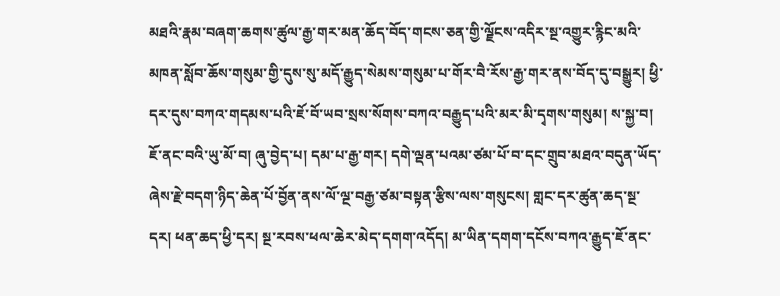མཐའི་རྣམ་བཞག་ཆགས་ཚུལ་རྒྱ་གར་མན་ཆོད་བོད་གངས་ཅན་གྱི་ལྗོངས་འདིར་སྔ་འགྱུར་རྙིང་མའི་མཁན་སློབ་ཆོས་གསུམ་གྱི་དུས་སུ་མདོ་རྒྱུད་སེམས་གསུམ་པ་གོར་བཻ་རོས་རྒྱ་གར་ནས་བོད་དུ་བསྒྱུར། ཕྱི་དར་དུས་བཀའ་གདམས་པའི་ཇོ་བོ་ཡབ་སྲས་སོགས་བཀའ་བརྒྱུད་པའི་མར་མི་དྭགས་གསུམ། ས་སྐྱ་བ། ཇོ་ནང་བའི་ཡུ་མོ་བ། ཞུ་བྱེད་པ། དམ་པ་རྒྱ་གར། དགེ་ལྡན་པའམ་ཙམ་པོ་བ་དང་གྲུབ་མཐའ་བདུན་ཡོད་ཞེས་རྗེ་བདག་ཉིད་ཆེན་པོ་བྱོན་ནས་ལོ་ལྔ་བརྒྱ་ཙམ་བསྟན་རྩིས་ལས་གསུངས། གླང་དར་ཚུན་ཆད་སྔ་དར། ཕན་ཆད་ཕྱི་དར། སྔ་རབས་ཕལ་ཆེར་མེད་དགག་འདོད། མ་ཡིན་དགག་དངོས་བཀའ་རྒྱུད་ཇོ་ནང་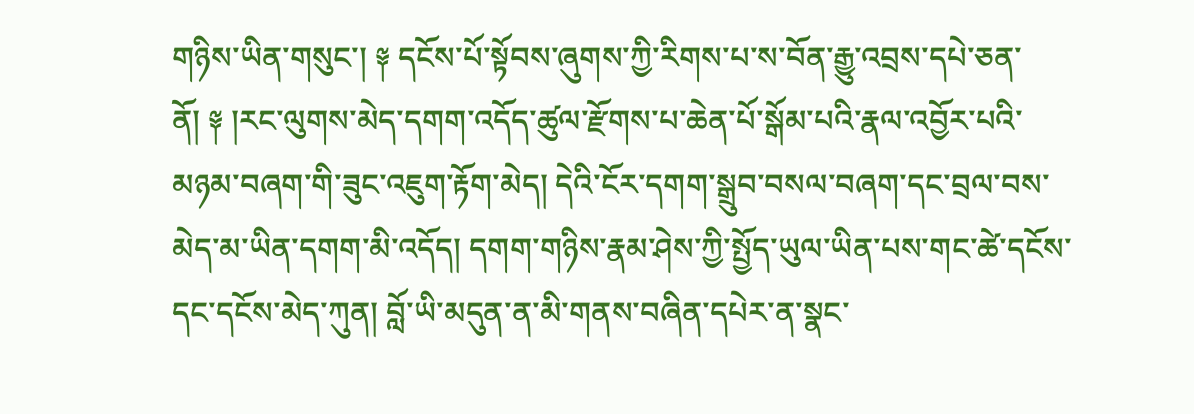གཉིས་ཡིན་གསུང་། ༈ དངོས་པོ་སྟོབས་ཞུགས་ཀྱི་རིགས་པ་ས་བོན་རྒྱུ་འབྲས་དཔེ་ཅན་ནོ། ༈ །རང་ལུགས་མེད་དགག་འདོད་ཚུལ་རྫོགས་པ་ཆེན་པོ་སྒོམ་པའི་རྣལ་འབྱོར་པའི་མཉམ་བཞག་གི་ཟུང་འཇུག་རྟོག་མེད། དེའི་ངོར་དགག་སྒྲུབ་བསལ་བཞག་དང་བྲལ་བས་མེད་མ་ཡིན་དགག་མི་འདོད། དགག་གཉིས་རྣམ་ཤེས་ཀྱི་སྤྱོད་ཡུལ་ཡིན་པས་གང་ཚེ་དངོས་དང་དངོས་མེད་ཀུན། བློ་ཡི་མདུན་ན་མི་གནས་བཞིན་དཔེར་ན་སྣང་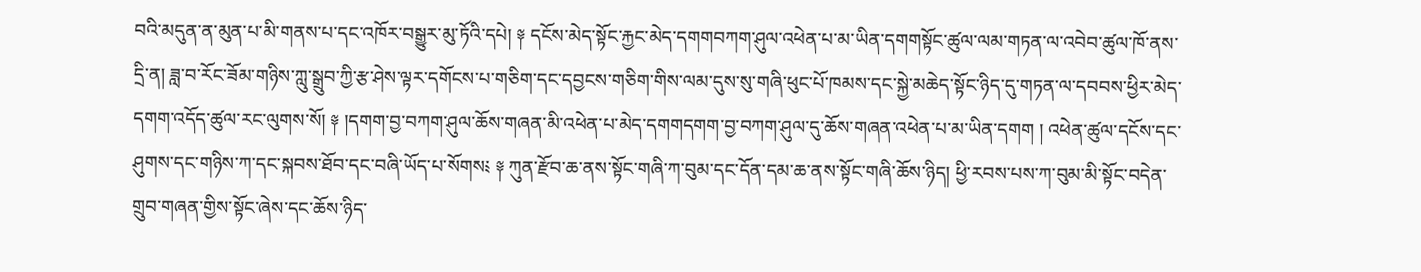བའི་མདུན་ན་མུན་པ་མི་གནས་པ་དང་འཁོར་བསྒྱུར་མུ་ཏོའི་དཔེ། ༈ དངོས་མེད་སྟོང་རྐྱང་མེད་དགགབཀག་ཤུལ་འཕེན་པ་མ་ཡིན་དགགསྟོང་ཚུལ་ལམ་གཏན་ལ་འབེབ་ཚུལ་ཁོ་ནས་དྲི་ན། ཟླ་བ་རོང་ཟོམ་གཉིས་ཀླུ་སྒྲུབ་ཀྱི་རྩ་ཤེས་ལྟར་དགོངས་པ་གཅིག་དང་དབྱངས་གཅིག་གིས་ལམ་དུས་སུ་གཞི་ཕུང་པོ་ཁམས་དང་སྐྱེ་མཆེད་སྟོང་ཉིད་དུ་གཏན་ལ་དབབས་ཕྱིར་མེད་དགག་འདོད་ཚུལ་རང་ལུགས་སོ། ༈ །དགག་བྱ་བཀག་ཤུལ་ཆོས་གཞན་མི་འཕེན་པ་མེད་དགགདགག་བྱ་བཀག་ཤུལ་དུ་ཆོས་གཞན་འཕེན་པ་མ་ཡིན་དགག ། འཕེན་ཚུལ་དངོས་དང་ཤུགས་དང་གཉིས་ཀ་དང་སྐབས་ཐོབ་དང་བཞི་ཡོད་པ་སོགས༴ ༈ ཀུན་རྫོབ་ཆ་ནས་སྟོང་གཞི་ཀ་བུམ་དང་དོན་དམ་ཆ་ནས་སྟོང་གཞི་ཆོས་ཉིད། ཕྱི་རབས་པས་ཀ་བུམ་མི་སྟོང་བདེན་གྲུབ་གཞན་གྱིས་སྟོང་ཞེས་དང་ཆོས་ཉིད་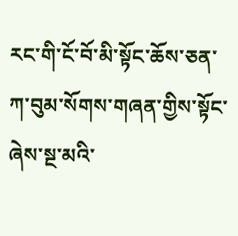རང་གི་ངོ་བོ་མི་སྟོང་ཆོས་ཅན་ཀ་བུམ་སོགས་གཞན་གྱིས་སྟོང་ཞེས་སྔ་མའི་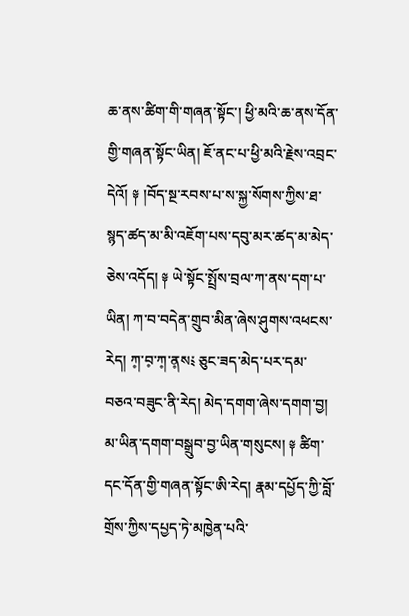ཆ་ནས་ཚིག་གི་གཞན་སྟོང་། ཕྱི་མའི་ཆ་ནས་དོན་གྱི་གཞན་སྟོང་ཡིན། ཇོ་ནང་པ་ཕྱི་མའི་རྗེས་འབྲང་དེའོ། ༈ །བོད་སྔ་རབས་པ་ས་སྐྱ་སོགས་ཀྱིས་ཐ་སྙད་ཚད་མ་མི་འཇོག་པས་དབུ་མར་ཚད་མ་མེད་ཅེས་འདོད། ༈ ཡེ་སྟོང་སྤྲོས་བྲལ་ཀ་ནས་དག་པ་ཡིན། ཀ་བ་བདེན་གྲུབ་མིན་ཞེས་ཤུགས་འཕངས་རེད། ཀ༷་བ༷་ཀ༷་ན༷ས༴ ཅུང་ཟད་མེད་པར་དམ་བཅའ་བཟུང་ནི་རེད། མེད་དགག་ཞེས་དགག་བྱ། མ་ཡིན་དགག་བསྒྲུབ་བྱ་ཡིན་གསུངས། ༈ ཚིག་དང་དོན་གྱི་གཞན་སྟོང་ཨི་རེད། རྣམ་དཔྱོད་ཀྱི་བློ་གྲོས་ཀྱིས་དཔྱད་ཏེ་མཁྱེན་པའི་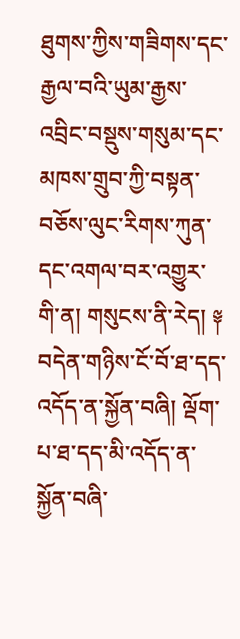ཐུགས་ཀྱིས་གཟིགས་དང་རྒྱལ་བའི་ཡུམ་རྒྱས་འབྲིང་བསྡུས་གསུམ་དང་མཁས་གྲུབ་ཀྱི་བསྟན་བཅོས་ལུང་རིགས་ཀུན་དང་འགལ་བར་འགྱུར་གི་ན། གསུངས་ནི་རེད། ༈ བདེན་གཉིས་ངོ་བོ་ཐ་དད་འདོད་ན་སྐྱོན་བཞི། ལྡོག་པ་ཐ་དད་མི་འདོད་ན་སྐྱོན་བཞི་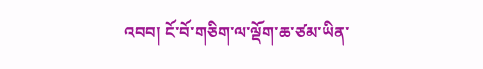འབབ། ངོ་བོ་གཅིག་ལ་ལྡོག་ཆ་ཙམ་ཡིན་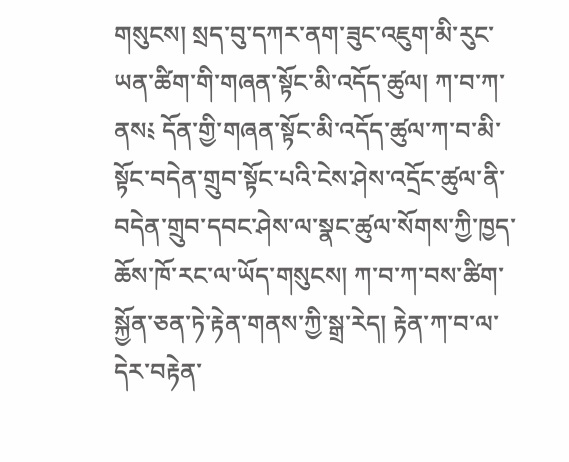གསུངས། སྲད་བུ་དཀར་ནག་ཟུང་འཇུག་མི་རུང་ཡན་ཚིག་གི་གཞན་སྟོང་མི་འདོད་ཚུལ། ཀ་བ་ཀ་ནས༴ དོན་གྱི་གཞན་སྟོང་མི་འདོད་ཚུལ་ཀ་བ་མི་སྟོང་བདེན་གྲུབ་སྟོང་པའི་ངེས་ཤེས་འདྲོང་ཚུལ་ནི་བདེན་གྲུབ་དབང་ཤེས་ལ་སྣང་ཚུལ་སོགས་ཀྱི་ཁྱད་ཆོས་ཁོ་རང་ལ་ཡོད་གསུངས། ཀ་བ་ཀ་བས་ཚིག་སྐྱོན་ཅན་ཏེ་རྟེན་གནས་ཀྱི་སྒྲ་རེད། རྟེན་ཀ་བ་ལ་དེར་བརྟེན་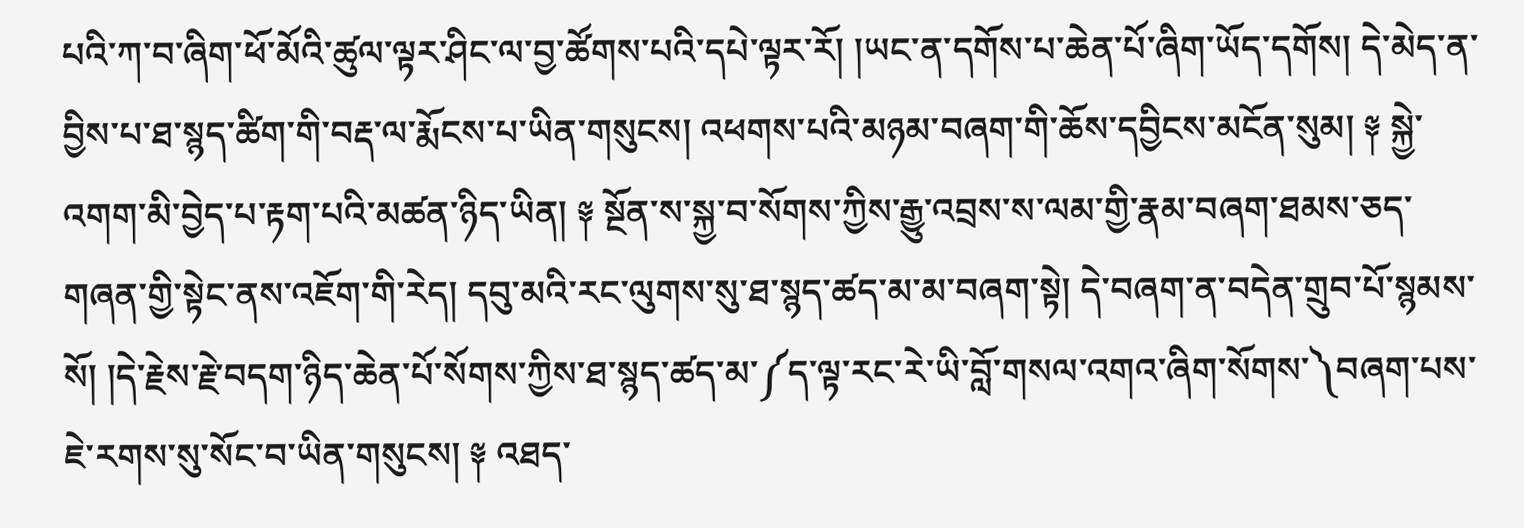པའི་ཀ་བ་ཞིག་ཕོ་མོའི་ཚུལ་ལྟར་ཤིང་ལ་བྱ་ཚོགས་པའི་དཔེ་ལྟར་རོ། །ཡང་ན་དགོས་པ་ཆེན་པོ་ཞིག་ཡོད་དགོས། དེ་མེད་ན་བྱིས་པ་ཐ་སྙད་ཚིག་གི་བརྡ་ལ་རྨོངས་པ་ཡིན་གསུངས། འཕགས་པའི་མཉམ་བཞག་གི་ཆོས་དབྱིངས་མངོན་སུམ། ༈ སྐྱེ་འགག་མི་བྱེད་པ་རྟག་པའི་མཚན་ཉིད་ཡིན། ༈ སྔོན་ས་སྐྱ་བ་སོགས་ཀྱིས་རྒྱུ་འབྲས་ས་ལམ་གྱི་རྣམ་བཞག་ཐམས་ཅད་གཞན་གྱི་སྟེང་ནས་འཇོག་གི་རེད། དབུ་མའི་རང་ལུགས་སུ་ཐ་སྙད་ཚད་མ་མ་བཞག་སྟེ། དེ་བཞག་ན་བདེན་གྲུབ་པོ་སྙམས་སོ། །དེ་རྗེས་རྗེ་བདག་ཉིད་ཆེན་པོ་སོགས་ཀྱིས་ཐ་སྙད་ཚད་མ་༼ད་ལྟ་རང་རེ་ཡི་བློ་གསལ་འགའ་ཞིག་སོགས་༽བཞག་པས་ཇེ་རགས་སུ་སོང་བ་ཡིན་གསུངས། ༈ འཐད་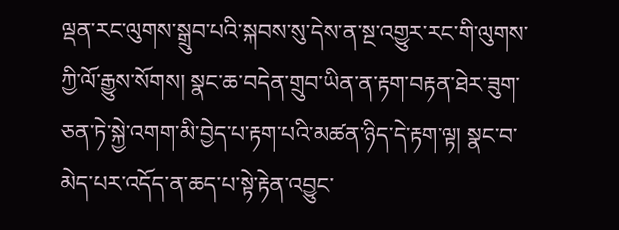ལྡན་རང་ལུགས་སྒྲུབ་པའི་སྐབས་སུ་དེས་ན་སྔ་འགྱུར་རང་གི་ལུགས་ཀྱི་ལོ་རྒྱུས་སོགས། སྣང་ཆ་བདེན་གྲུབ་ཡིན་ན་རྟག་བརྟན་ཐེར་ཟུག་ཅན་ཏེ་སྐྱེ་འགག་མི་བྱེད་པ་རྟག་པའི་མཚན་ཉིད་དེ་རྟག་ལྟ། སྣང་བ་མེད་པར་འདོད་ན་ཆད་པ་སྟེ་རྟེན་འབྱུང་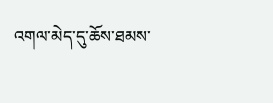འགལ་མེད་དུ་ཆོས་ཐམས་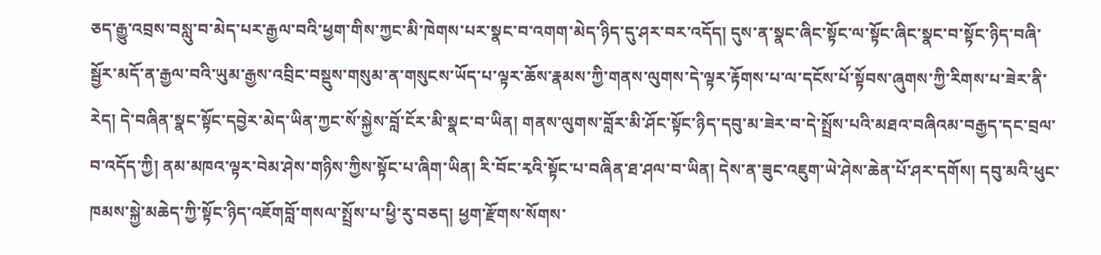ཅད་རྒྱུ་འབྲས་བསླུ་བ་མེད་པར་རྒྱལ་བའི་ཕྱག་གིས་ཀྱང་མི་ཁེགས་པར་སྣང་བ་འགག་མེད་ཉིད་དུ་ཤར་བར་འདོད། དུས་ན་སྣང་ཞིང་སྟོང་ལ་སྟོང་ཞིང་སྣང་བ་སྟོང་ཉིད་བཞི་སྦྱོར་མདོ་ན་རྒྱལ་བའི་ཡུམ་རྒྱས་འབྲིང་བསྡུས་གསུམ་ན་གསུངས་ཡོད་པ་ལྟར་ཆོས་རྣམས་ཀྱི་གནས་ལུགས་དེ་ལྟར་རྟོགས་པ་ལ་དངོས་པོ་སྟོབས་ཞུགས་ཀྱི་རིགས་པ་ཟེར་ནི་རེད། དེ་བཞིན་སྣང་སྟོང་དབྱེར་མེད་ཡིན་ཀྱང་སོ་སྐྱེས་བློ་ངོར་མི་སྣང་བ་ཡིན། གནས་ལུགས་བློར་མི་ཤོང་སྟོང་ཉིད་དབུ་མ་ཟེར་བ་དེ་སྤྲོས་པའི་མཐའ་བཞིའམ་བརྒྱད་དང་བྲལ་བ་འདོད་ཀྱི། ནམ་མཁའ་ལྟར་བེམ་ཤེས་གཉིས་ཀྱིས་སྟོང་པ་ཞིག་ཡིན། རི་བོང་རྭའི་སྟོང་པ་བཞིན་ཐ་ཤལ་བ་ཡིན། དེས་ན་ཟུང་འཇུག་ཡེ་ཤེས་ཆེན་པོ་ཤར་དགོས། དབུ་མའི་ཕུང་ཁམས་སྐྱེ་མཆེད་ཀྱི་སྟོང་ཉིད་འཇོགབློ་གསལ་སྤྲོས་པ་ཕྱི་རུ་བཅད། ཕྱག་རྫོགས་སོགས་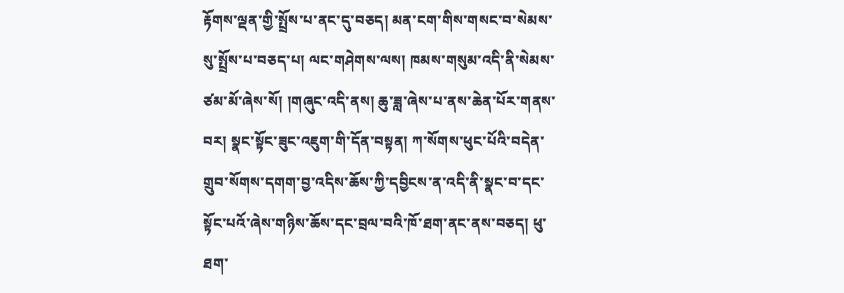རྟོགས་ལྡན་གྱི་སྤྲོས་པ་ནང་དུ་བཅད། མན་ངག་གིས་གསང་བ་སེམས་སུ་སྤྲོས་པ་བཅད་པ། ལང་གཤེགས་ལས། ཁམས་གསུམ་འདི་ནི་སེམས་ཙམ་མོ་ཞེས་སོ། །གཞུང་འདི་ནས། ཆུ་ཟླ་ཞེས་པ་ནས་ཆེན་པོར་གནས་བར། སྣང་སྟོང་ཟུང་འཇུག་གི་དོན་བསྟན། ཀ་སོགས་ཕུང་པོའི་བདེན་གྲུབ་སོགས་དགག་བྱ་འདིས་ཆོས་ཀྱི་དབྱིངས་ན་འདི་ནི་སྣང་བ་དང་སྟོང་པའོ་ཞེས་གཉིས་ཆོས་དང་བྲལ་བའི་ཁོ་ཐག་ནང་ནས་བཅད། ཕུ་ཐག་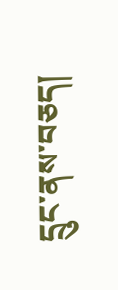དྲུང་ནས་བཅད།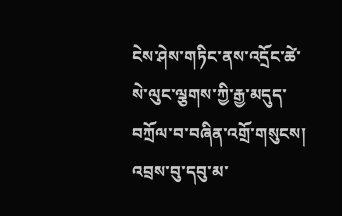ངེས་ཤེས་གཏིང་ནས་འདྲོང་ཚེ་སེ་ལུང་ལྕགས་ཀྱི་རྒྱ་མདུད་བཀྲོལ་བ་བཞིན་འགྲོ་གསུངས། འབྲས་བུ་དབུ་མ་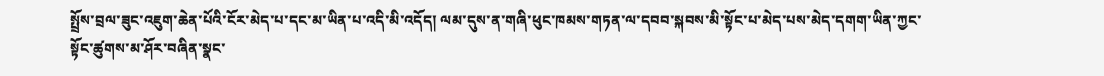སྤྲོས་བྲལ་ཟུང་འཇུག་ཆེན་པོའི་ངོར་མེད་པ་དང་མ་ཡིན་པ་འདི་མི་འདོད། ལམ་དུས་ན་གཞི་ཕུང་ཁམས་གཏན་ལ་དབབ་སྐབས་མི་སྟོང་པ་མེད་པས་མེད་དགག་ཡིན་ཀྱང་སྟོང་ཚུགས་མ་ཤོར་བཞིན་སྣང་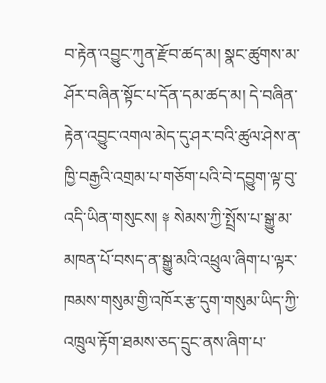བ་རྟེན་འབྱུང་ཀུན་རྫོབ་ཚད་མ། སྣང་ཚུགས་མ་ཤོར་བཞིན་སྟོང་པ་དོན་དམ་ཚད་མ། དེ་བཞིན་རྟེན་འབྱུང་འགལ་མེད་དུ་ཤར་བའི་ཚུལ་ཤེས་ན་ཁྱི་བརྒྱའི་འགྲམ་པ་གཅོག་པའི་བེ་དབྱུག་ལྟ་བུ་འདི་ཡིན་གསུངས། ༈ སེམས་ཀྱི་སྤྲོས་པ་སྒྱུ་མ་མཁན་པོ་བསད་ན་སྒྱུ་མའི་འཕྲུལ་ཞིག་པ་ལྟར་ཁམས་གསུམ་གྱི་འཁོར་རྩ་དུག་གསུམ་ཡིད་ཀྱི་འཁྲུལ་རྟོག་ཐམས་ཅད་དྲུང་ནས་ཞིག་པ་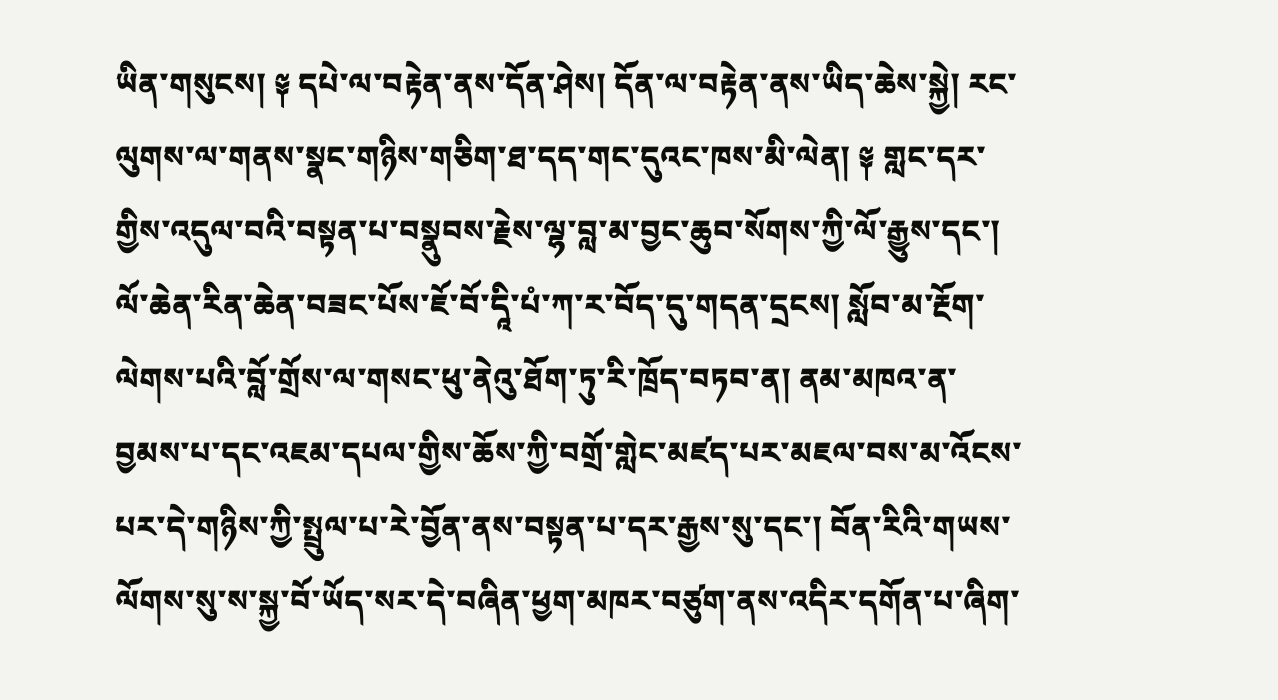ཡིན་གསུངས། ༈ དཔེ་ལ་བརྟེན་ནས་དོན་ཤེས། དོན་ལ་བརྟེན་ནས་ཡིད་ཆེས་སྐྱེ། རང་ལུགས་ལ་གནས་སྣང་གཉིས་གཅིག་ཐ་དད་གང་དུའང་ཁས་མི་ལེན། ༈ གླང་དར་གྱིས་འདུལ་བའི་བསྟན་པ་བསྣུབས་རྗེས་ལྷ་བླ་མ་བྱང་ཆུབ་སོགས་ཀྱི་ལོ་རྒྱུས་དང་། ལོ་ཆེན་རིན་ཆེན་བཟང་པོས་ཇོ་བོ་དཱི་པཾ་ཀ་ར་བོད་དུ་གདན་དྲངས། སློབ་མ་རྔོག་ལེགས་པའི་བློ་གྲོས་ལ་གསང་ཕུ་ནེའུ་ཐོག་ཏུ་རི་ཁྲོད་བཏབ་ན། ནམ་མཁའ་ན་བྱམས་པ་དང་འཇམ་དཔལ་གྱིས་ཆོས་ཀྱི་བགྲོ་གླེང་མཛད་པར་མཇལ་བས་མ་འོངས་པར་དེ་གཉིས་ཀྱི་སྤྲུལ་པ་རེ་བྱོན་ནས་བསྟན་པ་དར་རྒྱས་སུ་དང་། བོན་རིའི་གཡས་ལོགས་སུ་ས་སྐྱ་བོ་ཡོད་སར་དེ་བཞིན་ཕྱག་མཁར་བཙུག་ནས་འདིར་དགོན་པ་ཞིག་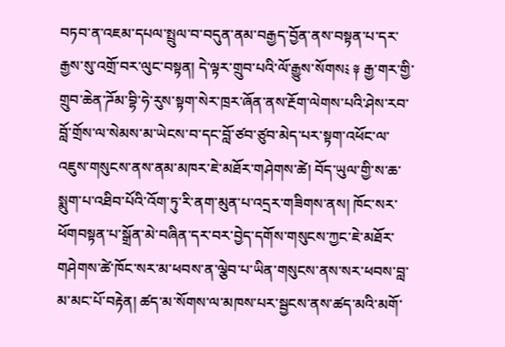བཏབ་ན་འཇམ་དཔལ་སྤྲུལ་བ་བདུན་ནམ་བརྒྱད་བྱོན་ནས་བསྟན་པ་དར་རྒྱས་སུ་འགྲོ་བར་ལུང་བསྟན། དེ་ལྟར་གྲུབ་པའི་ལོ་རྒྱུས་སོགས༴ ༈ རྒྱ་གར་གྱི་གྲུབ་ཆེན་ཌོམ་བྷི་ཧེ་རུས་སྟག་སེར་ཁྲར་ཞོན་ནས་རྔོག་ལེགས་པའི་ཤེས་རབ་བློ་གྲོས་ལ་སེམས་མ་ཡེངས་བ་དང་བློ་ཙབ་ཙུབ་མེད་པར་སྟག་འཕོང་ལ་འཇུས་གསུངས་ནས་ནམ་མཁར་ཇེ་མཐོར་གཤེགས་ཚེ། བོད་ཡུལ་གྱི་ས་ཆ་སྨུག་པ་འཐིབ་པོའི་འོག་ཏུ་རི་ནག་མུན་པ་འདྲར་གཟིགས་ནས། ཁོང་སར་ཕོགབསྟན་པ་སྒྲོན་མེ་བཞིན་དར་བར་བྱེད་དགོས་གསུངས་ཀྱང་ཇེ་མཐོར་གཤེགས་ཚེ་ཁོང་སར་མ་ཕབས་ན་ལྕེབ་པ་ཡིན་གསུངས་ནས་སར་ཕབས་བླ་མ་མང་པོ་བརྟེན། ཚད་མ་སོགས་ལ་མཁས་པར་སྦྱངས་ནས་ཚད་མའི་མགོ་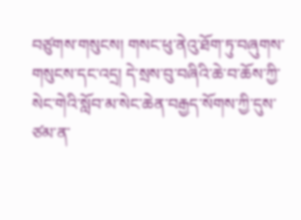བཙུགས་གསུངས། གསང་ཕུ་ནེའུ་ཐོག་ཏུ་བཞུགས་གསུངས་དང་འདྲ། དེ་སྲས་བུ་བཞིའི་ཆེ་བ་ཆོས་ཀྱི་སེང་གེའི་སློབ་མ་སེང་ཆེན་བརྒྱད་སོགས་ཀྱི་དུས་ཙམ་ན་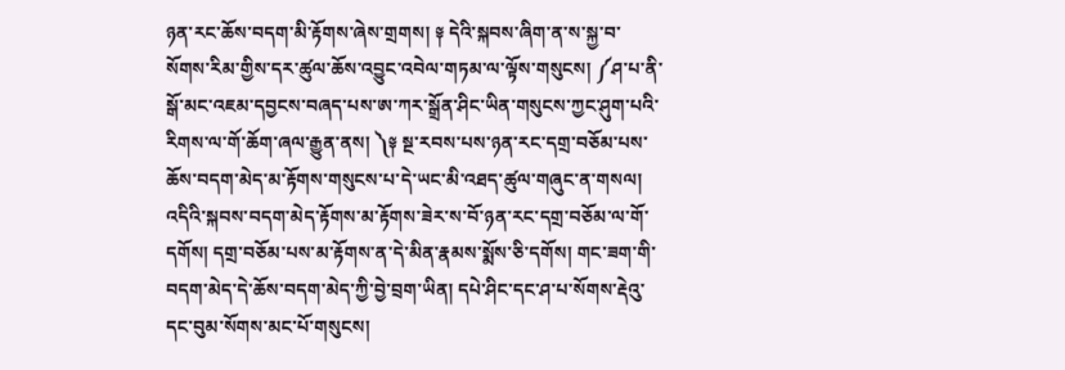ཉན་རང་ཆོས་བདག་མི་རྟོགས་ཞེས་གྲགས། ༈ དེའི་སྐབས་ཞིག་ན་ས་སྐྱ་བ་སོགས་རིམ་གྱིས་དར་ཚུལ་ཆོས་འབྱུང་འབེལ་གཏམ་ལ་ལྟོས་གསུངས། ༼ཤ་པ་ནི་སྒོ་མང་འཇམ་དབྱངས་བཞད་པས་ཨ་ཀར་སྒྲོན་ཤིང་ཡིན་གསུངས་ཀྱང་ཤུག་པའི་རིགས་ལ་གོ་ཆོག་ཞལ་རྒྱུན་ནས། ༽༈ སྔ་རབས་པས་ཉན་རང་དགྲ་བཅོམ་པས་ཆོས་བདག་མེད་མ་རྟོགས་གསུངས་པ་དེ་ཡང་མི་འཐད་ཚུལ་གཞུང་ན་གསལ། འདིའི་སྐབས་བདག་མེད་རྟོགས་མ་རྟོགས་ཟེར་ས་བོ་ཉན་རང་དགྲ་བཅོམ་ལ་གོ་དགོས། དགྲ་བཅོམ་པས་མ་རྟོགས་ན་དེ་མིན་རྣམས་སྨོས་ཅི་དགོས། གང་ཟག་གི་བདག་མེད་དེ་ཆོས་བདག་མེད་ཀྱི་བྱེ་བྲག་ཡིན། དཔེ་ཤིང་དང་ཤ་པ་སོགས་རྡེའུ་དང་བུམ་སོགས་མང་པོ་གསུངས།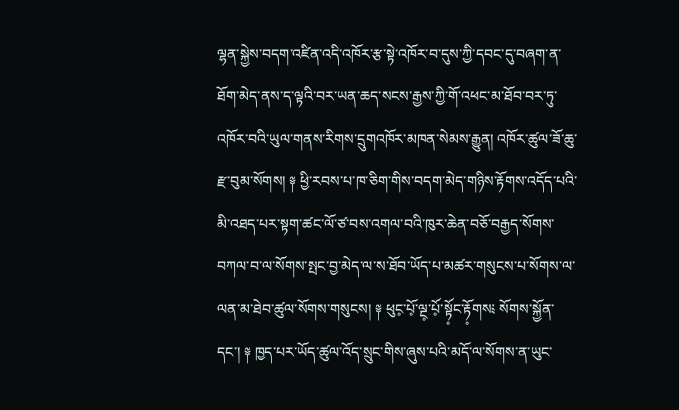ལྷན་སྐྱེས་བདག་འཛིན་འདི་འཁོར་རྩ་སྟེ་འཁོར་བ་དུས་ཀྱི་དབང་དུ་བཞག་ན་ཐོག་མེད་ནས་ད་ལྟའི་བར་ཡན་ཆད་སངས་རྒྱས་ཀྱི་གོ་འཕང་མ་ཐོབ་བར་ཏུ་འཁོར་བའི་ཡུལ་གནས་རིགས་དྲུགའཁོར་མཁན་སེམས་རྒྱུན། འཁོར་ཚུལ་ཟོ་ཆུ་རྫ་བུམ་སོགས། ༈ ཕྱི་རབས་པ་ཁ་ཅིག་གིས་བདག་མེད་གཉིས་རྟོགས་འདོད་པའི་མི་འཐད་པར་སྟག་ཚང་ལོ་ཙ་བས་འགལ་བའི་ཁུར་ཆེན་བཅོ་བརྒྱད་སོགས་བཀལ་བ་ལ་སོགས་སྤང་བྱ་མེད་ལ་ས་ཐོབ་ཡོད་པ་མཚར་གསུངས་པ་སོགས་ལ་ལན་མ་ཐེབ་ཚུལ་སོགས་གསུངས། ༈ ཕུང༷་པོ༷་ལྔ༷་པོ༷་སྟོ༷ང་རྟོ༷གས༴ སོགས་སྐྱོན་དང་། ༈ ཁྱད་པར་ཡོད་ཚུལ་འོད་སྲུང་གིས་ཞུས་པའི་མདོ་ལ་སོགས་ན་ཡུང་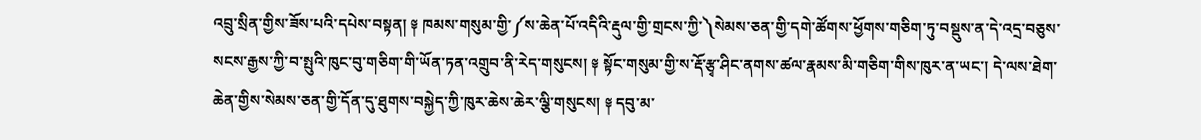འབྲུ་སྲིན་གྱིས་ཟོས་པའི་དཔེས་བསྟན། ༈ ཁམས་གསུམ་གྱི་༼ས་ཆེན་པོ་འདིའི་རྡུལ་གྱི་གྲངས་ཀྱི་༽སེམས་ཅན་གྱི་དགེ་ཚོགས་ཕྱོགས་གཅིག་ཏུ་བསྡུས་ན་དེ་འདྲ་བཅུས་སངས་རྒྱས་ཀྱི་བ་སྤུའི་ཁུང་བུ་གཅིག་གི་ཡོན་ཏན་འགྲུབ་ནི་རེད་གསུངས། ༈ སྟོང་གསུམ་གྱི་ས་རྡོ་རྩྭ་ཤིང་ནགས་ཚལ་རྣམས་མི་གཅིག་གིས་ཁུར་ན་ཡང་། དེ་ལས་ཐེག་ཆེན་གྱིས་སེམས་ཅན་གྱི་དོན་དུ་ཐུགས་བསྐྱེད་ཀྱི་ཁུར་ཆེས་ཆེར་ལྕི་གསུངས། ༈ དབུ་མ་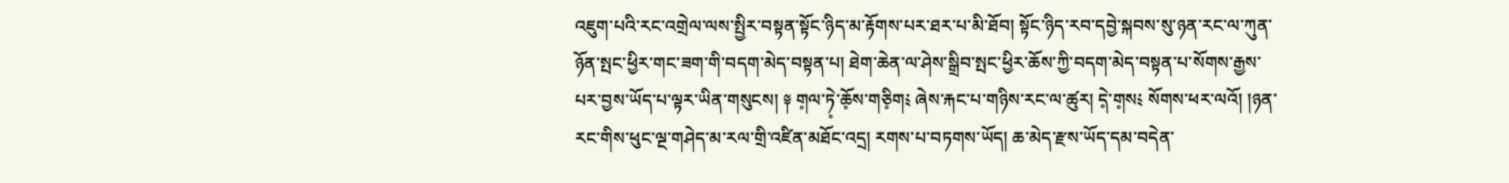འཇུག་པའི་རང་འགྲེལ་ལས་སྤྱིར་བསྟན་སྟོང་ཉིད་མ་རྟོགས་པར་ཐར་པ་མི་ཐོབ། སྟོང་ཉིད་རབ་དབྱེ་སྐབས་སུ་ཉན་རང་ལ་ཀུན་ཉོན་སྤང་ཕྱིར་གང་ཟག་གི་བདག་མེད་བསྟན་པ། ཐེག་ཆེན་ལ་ཤེས་སྒྲིབ་སྤང་ཕྱིར་ཆོས་ཀྱི་བདག་མེད་བསྟན་པ་སོགས་རྒྱས་པར་བྱས་ཡོད་པ་ལྟར་ཡིན་གསུངས། ༈ ག༷ལ་ཏེ༷་ཆོ༷ས་གཅི༷ག༴ ཞེས་རྐང་པ་གཉིས་རང་ལ་ཚུར། དེ༷་ག༷ས༴ སོགས་ཕར་ལའོ། །ཉན་རང་གིས་ཕུང་ལྔ་གཤེད་མ་རལ་གྲི་འཛིན་མཐོང་འདྲ། རགས་པ་བཏགས་ཡོད། ཆ་མེད་རྫས་ཡོད་དམ་བདེན་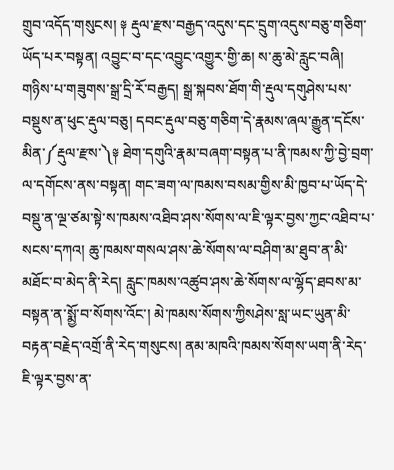གྲུབ་འདོད་གསུངས། ༈ རྡུལ་རྫས་བརྒྱད་འདུས་དང་དྲུག་འདུས་བཅུ་གཅིག་ཡོད་པར་བསྟན། འབྱུང་བ་དང་འབྱུང་འགྱུར་གྱི་ཆ། ས་ཆུ་མེ་རླུང་བཞི། གཉིས་པ་གཟུགས་སྒྲ་དྲི་རོ་བརྒྱད། སྒྲ་སྐབས་ཐོག་གི་རྡུལ་དགུཤེས་པས་བསྡུས་ན་ཕུང་རྡུལ་བཅུ། དབང་རྡུལ་བཅུ་གཅིག་དེ་རྣམས་ཞལ་རྒྱུན་དངོས་མིན་༼རྡུལ་རྫས་༽༈ ཐེག་དགུའི་རྣམ་བཞག་བསྟན་པ་ནི་ཁམས་ཀྱི་བྱེ་བྲག་ལ་དགོངས་ནས་བསྟན། གང་ཟག་ལ་ཁམས་བསམ་གྱིས་མི་ཁྱབ་པ་ཡོད་དེ་བསྡུ་ན་ལྔ་ཙམ་སྟེ་ས་ཁམས་འཐིབ་ཤས་སོགས་ལ་ཇི་ལྟར་བྱས་ཀྱང་འཐིབ་པ་སངས་དཀའ། ཆུ་ཁམས་གསལ་ཤས་ཆེ་སོགས་ལ་བཤིག་མ་ཐུབ་ན་མི་མཐོང་བ་མེད་ནི་རེད། རླུང་ཁམས་འཚུབ་ཤས་ཆེ་སོགས་ལ་ལྷོད་ཐབས་མ་བསྟན་ན་སྨྱོ་བ་སོགས་འོང་། མེ་ཁམས་སོགས་ཀྱིསཤེས་སླ་ཡང་ཡུན་མི་བརྟན་བརྗེད་འགྲོ་ནི་རེད་གསུངས། ནམ་མཁའི་ཁམས་སོགས་ཡག་ནི་རེད་ཇི་ལྟར་བྱས་ན་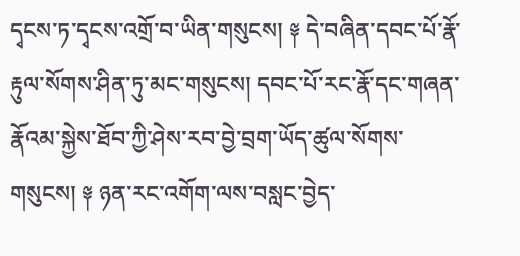དྭངས་ཏ་དྭངས་འགྲོ་བ་ཡིན་གསུངས། ༈ དེ་བཞིན་དབང་པོ་རྣོ་རྟུལ་སོགས་ཤིན་ཏུ་མང་གསུངས། དབང་པོ་རང་རྣོ་དང་གཞན་རྣོའམ་སྐྱེས་ཐོབ་ཀྱི་ཤེས་རབ་བྱེ་བྲག་ཡོད་ཚུལ་སོགས་གསུངས། ༈ ཉན་རང་འགོག་ལས་བསླང་བྱེད་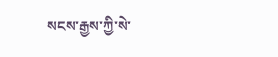སངས་རྒྱས་ཀྱི་སེ་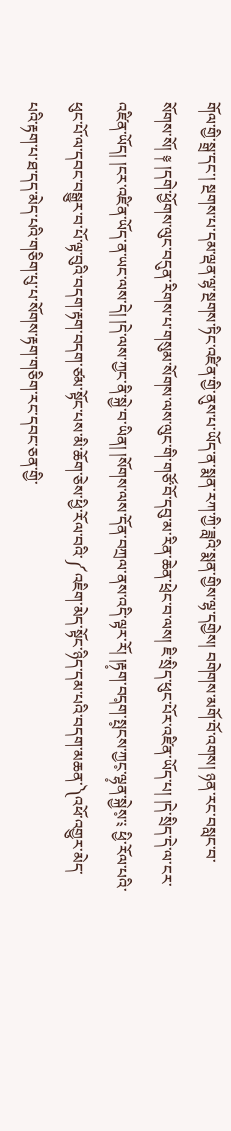གོལ་གྱི་སྒྲ་དང་། སྔགས་པ་དམ་ལྡན་ལྷ་སྔགས་ཏིང་འཛིན་གྱི་ནུས་པ་ཡོད་ན་སྨན་རཀ་ཀྱི་ཟླའི་སྨན་གྱིས་ལྷ་དགྱེས། བགེགས་མགོ་བོ་འགས། ཉན་རང་བསླང་བ་སོགས་སོ། ༈ །དགེ་ཕྱོགས་ལུང་བདུན་རིགས་པ་གསུམ་སོགས་ལས་ལུང་གི་གཙོ་བོ་དབུ་མ་རིན་ཆེན་ཕྲེང་བ་ལས། ཇི་སྲིད་ཕུང་པོར་འཛིན་ཡོད་པ། །དེ་སྲིད་དེ་ལ་ངར་འཛིན་ཡོད། །ངར་འཛིན་ཡོད་ན་ཡང་ལས་དེ། །དེ་ལས་ཀྱང་ནི་སྐྱེ་བ་ཡིན། །སོགས་ལས་དོན་བཀྲལ་ནས་འདི་ལྟར་རོ། །རྟ༷ག་བད༷ག་སྤ༷ངས་ཀྱང༷་ལྷ༷ན་སྐྱེས༷་༴ ཕྱི་རོལ་པའི་ཕུང་པོ་ལ་དབང་བསྒྱུར་བ་པོ་ལྟ་བུའི་བདག་རྟག་བདག་ཙམ་སྟོང་པས་མི་ཆོག་ཅེས་ཕྱི་རོལ་བའི་༼འཇིག་མེད་སྟོང་ཉིད་དམ་པའི་བདག་མཆན་༽འཕོ་འགྱུར་མེད་པའི་རྟག་པ་ཐ་དད་མེད་པའི་གཅིག་པུ་པ་སོགས་རྟག་གཅིག་རང་དབང་ཅན་གྱི་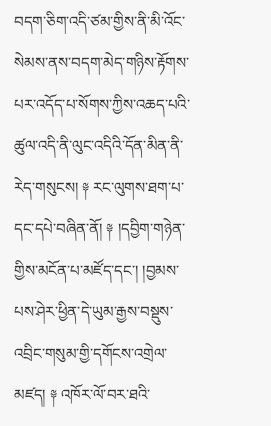བདག་ཅིག་འདི་ཙམ་གྱིས་ནི་མི་འོང་སེམས་ནས་བདག་མེད་གཉིས་རྟོགས་པར་འདོད་པ་སོགས་ཀྱིས་འཆད་པའི་ཚུལ་འདི་ནི་ལུང་འདིའི་དོན་མིན་ནི་རེད་གསུངས། ༈ རང་ལུགས་ཐག་པ་དང་དཔེ་བཞིན་ནོ། ༈ །དབྱིག་གཉེན་གྱིས་མངོན་པ་མཛོད་དང་། །བྱམས་པས་ཤེར་ཕྱིན་དེ་ཡུམ་རྒྱས་བསྡུས་འབྲིང་གསུམ་གྱི་དགོངས་འགྲེལ་མཛད། ༈ འཁོར་ལོ་བར་ཐའི་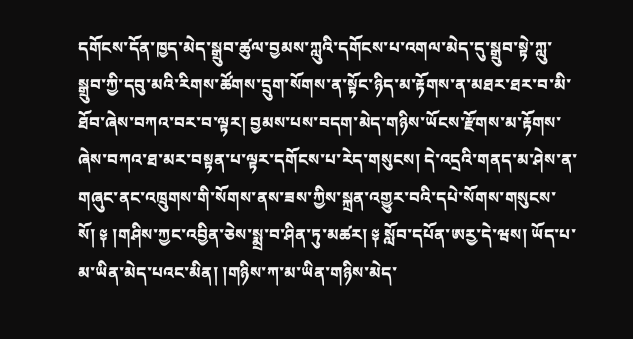དགོངས་དོན་ཁྱད་མེད་སྒྲུབ་ཚུལ་བྱམས་ཀླུའི་དགོངས་པ་འགལ་མེད་དུ་སྒྲུབ་སྟེ་ཀླུ་སྒྲུབ་ཀྱི་དབུ་མའི་རིགས་ཚོགས་དྲུག་སོགས་ན་སྟོང་ཉིད་མ་རྟོགས་ན་མཐར་ཐར་བ་མི་ཐོབ་ཞེས་བཀའ་བར་བ་ལྟར། བྱམས་པས་བདག་མེད་གཉིས་ཡོངས་རྫོགས་མ་རྟོགས་ཞེས་བཀའ་ཐ་མར་བསྟན་པ་ལྟར་དགོངས་པ་རེད་གསུངས། དེ་འདྲའི་གནད་མ་ཤེས་ན་གཞུང་ནང་འཁྲུགས་གི་སོགས་ནས་ཟས་ཀྱིས་སྐྲན་འགྱུར་བའི་དཔེ་སོགས་གསུངས་སོ། ༈ །གཤིས་ཀྱང་འབྱིན་ཅེས་སྨྲ་བ་ཤིན་ཏུ་མཚར། ༈ སློབ་དཔོན་ཨཪྱ་དེ་ཝས། ཡོད་པ་མ་ཡིན་མེད་པའང་མིན། །གཉིས་ཀ་མ་ཡིན་གཉིས་མེད་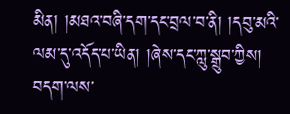མིན། །མཐའ་བཞི་དག་དང་བྲལ་བ་ནི། །དབུ་མའི་ལམ་དུ་འདོད་པ་ཡིན། །ཞེས་དང་ཀླུ་སྒྲུབ་ཀྱིས། བདག་ལས་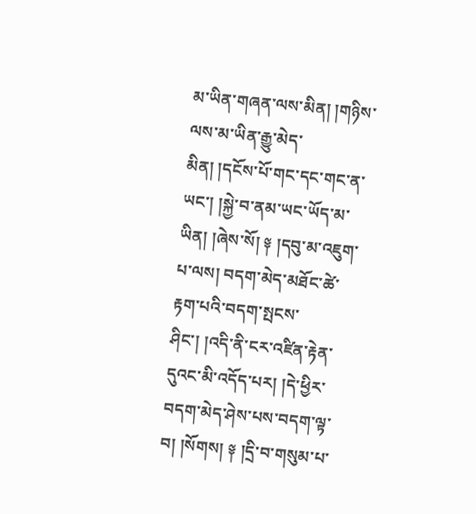མ་ཡིན་གཞན་ལས་མིན། །གཉིས་ལས་མ་ཡིན་རྒྱུ་མེད་མིན། །དངོས་པོ་གང་དང་གང་ན་ཡང་། །སྐྱེ་བ་ནམ་ཡང་ཡོད་མ་ཡིན། །ཞེས་སོ། ༈ །དབུ་མ་འཇུག་པ་ལས། བདག་མེད་མཐོང་ཚེ་རྟག་པའི་བདག་སྤངས་ཤིང་། །འདི་ནི་ངར་འཛིན་རྟེན་དུའང་མི་འདོད་པར། །དེ་ཕྱིར་བདག་མེད་ཤེས་པས་བདག་ལྟ་བ། །སོགས། ༈ །དྲི་བ་གསུམ་པ་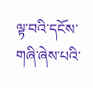ལྟ་བའི་དངོས་གཞི་ཞེས་པའི་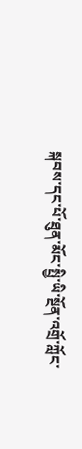སྐབས་དང་པོ་ཐུན་མོང་སྤྱི་ཡི་སྔོན་འགྲོ་ཀློང་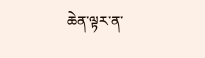ཆེན་ལྟར་ན་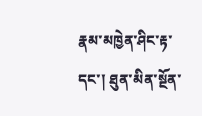རྣམ་མཁྱེན་ཤིང་རྟ་དང་། ཐུན་མིན་སྔོན་